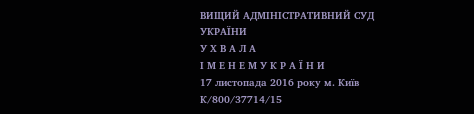ВИЩИЙ АДМІНІСТРАТИВНИЙ СУД УКРАЇНИ
У Х В А Л А
І М Е Н Е М У К Р А Ї Н И
17 листопада 2016 року м. Київ К/800/37714/15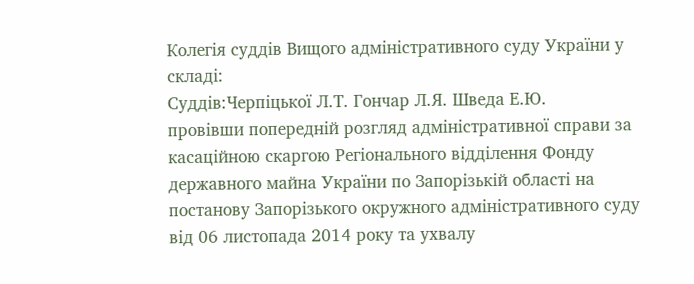Колегія суддів Вищого адміністративного суду України у складі:
Суддів:Черпіцької Л.Т. Гончар Л.Я. Шведа Е.Ю.
провівши попередній розгляд адміністративної справи за касаційною скаргою Регіонального відділення Фонду державного майна України по Запорізькій області на постанову Запорізького окружного адміністративного суду від 06 листопада 2014 року та ухвалу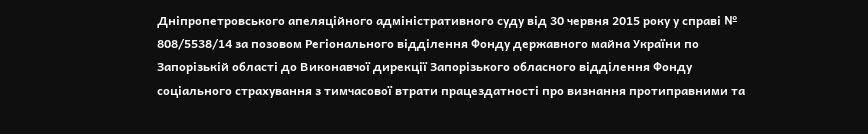Дніпропетровського апеляційного адміністративного суду від 30 червня 2015 року у справі № 808/5538/14 за позовом Регіонального відділення Фонду державного майна України по Запорізькій області до Виконавчої дирекції Запорізького обласного відділення Фонду соціального страхування з тимчасової втрати працездатності про визнання протиправними та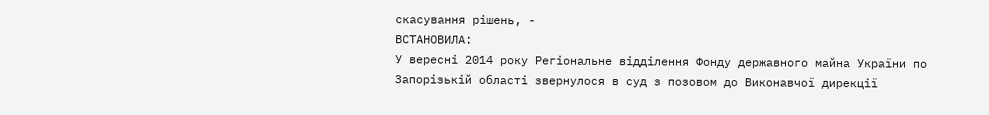скасування рішень, -
ВСТАНОВИЛА:
У вересні 2014 року Регіональне відділення Фонду державного майна України по Запорізькій області звернулося в суд з позовом до Виконавчої дирекції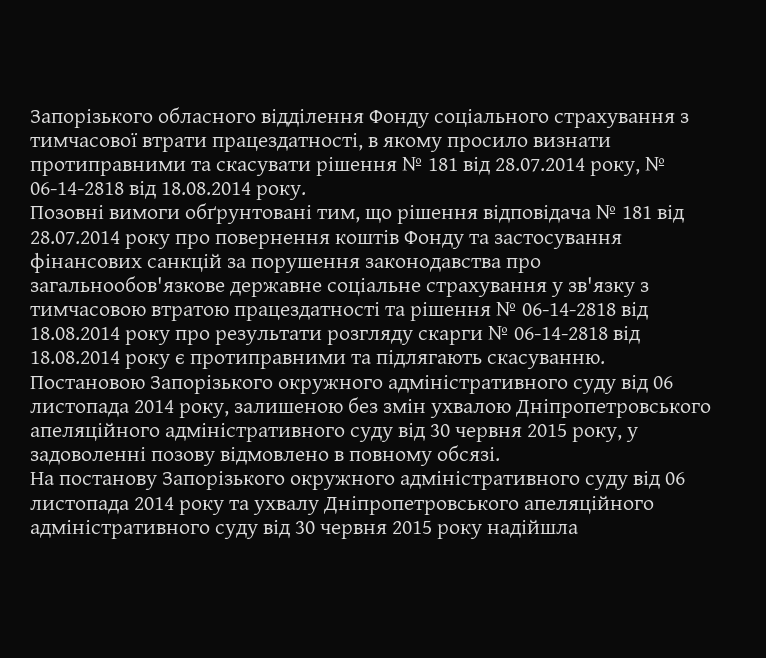Запорізького обласного відділення Фонду соціального страхування з тимчасової втрати працездатності, в якому просило визнати протиправними та скасувати рішення № 181 від 28.07.2014 року, № 06-14-2818 від 18.08.2014 року.
Позовні вимоги обґрунтовані тим, що рішення відповідача № 181 від 28.07.2014 року про повернення коштів Фонду та застосування фінансових санкцій за порушення законодавства про загальнообов'язкове державне соціальне страхування у зв'язку з тимчасовою втратою працездатності та рішення № 06-14-2818 від 18.08.2014 року про результати розгляду скарги № 06-14-2818 від 18.08.2014 року є протиправними та підлягають скасуванню.
Постановою Запорізького окружного адміністративного суду від 06 листопада 2014 року, залишеною без змін ухвалою Дніпропетровського апеляційного адміністративного суду від 30 червня 2015 року, у задоволенні позову відмовлено в повному обсязі.
На постанову Запорізького окружного адміністративного суду від 06 листопада 2014 року та ухвалу Дніпропетровського апеляційного адміністративного суду від 30 червня 2015 року надійшла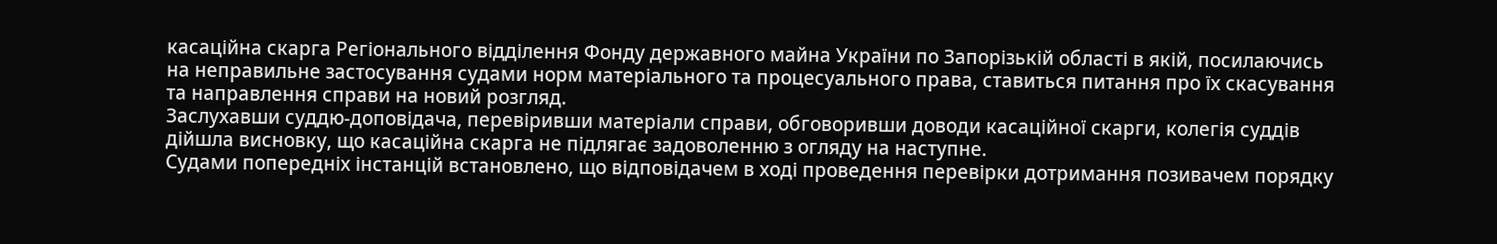касаційна скарга Регіонального відділення Фонду державного майна України по Запорізькій області в якій, посилаючись на неправильне застосування судами норм матеріального та процесуального права, ставиться питання про їх скасування та направлення справи на новий розгляд.
Заслухавши суддю-доповідача, перевіривши матеріали справи, обговоривши доводи касаційної скарги, колегія суддів дійшла висновку, що касаційна скарга не підлягає задоволенню з огляду на наступне.
Судами попередніх інстанцій встановлено, що відповідачем в ході проведення перевірки дотримання позивачем порядку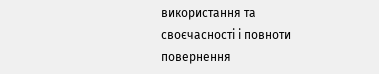використання та своєчасності і повноти повернення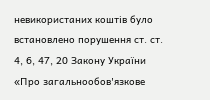невикористаних коштів було встановлено порушення ст. ст. 4, 6, 47, 20 Закону України «Про загальнообов'язкове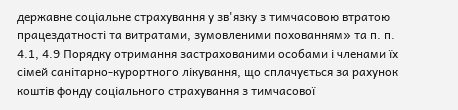державне соціальне страхування у зв'язку з тимчасовою втратою працездатності та витратами, зумовленими похованням» та п. п. 4.1, 4.9 Порядку отримання застрахованими особами і членами їх сімей санітарно-курортного лікування, що сплачується за рахунок коштів фонду соціального страхування з тимчасової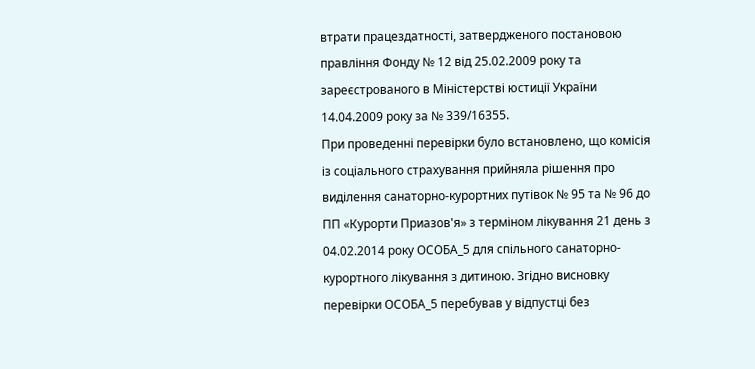втрати працездатності, затвердженого постановою правління Фонду № 12 від 25.02.2009 року та зареєстрованого в Міністерстві юстиції України 14.04.2009 року за № 339/16355.
При проведенні перевірки було встановлено, що комісія із соціального страхування прийняла рішення про виділення санаторно-курортних путівок № 95 та № 96 до ПП «Курорти Приазов'я» з терміном лікування 21 день з 04.02.2014 року ОСОБА_5 для спільного санаторно-курортного лікування з дитиною. Згідно висновку перевірки ОСОБА_5 перебував у відпустці без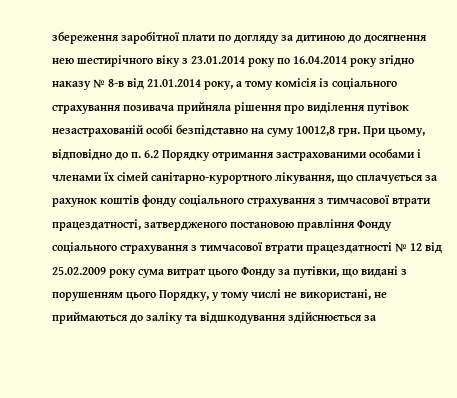збереження заробітної плати по догляду за дитиною до досягнення нею шестирічного віку з 23.01.2014 року по 16.04.2014 року згідно наказу № 8-в від 21.01.2014 року, а тому комісія із соціального страхування позивача прийняла рішення про виділення путівок незастрахованій особі безпідставно на суму 10012,8 грн. При цьому, відповідно до п. 6.2 Порядку отримання застрахованими особами і членами їх сімей санітарно-курортного лікування, що сплачується за рахунок коштів фонду соціального страхування з тимчасової втрати працездатності, затвердженого постановою правління Фонду соціального страхування з тимчасової втрати працездатності № 12 від 25.02.2009 року сума витрат цього Фонду за путівки, що видані з порушенням цього Порядку, у тому числі не використані, не приймаються до заліку та відшкодування здійснюється за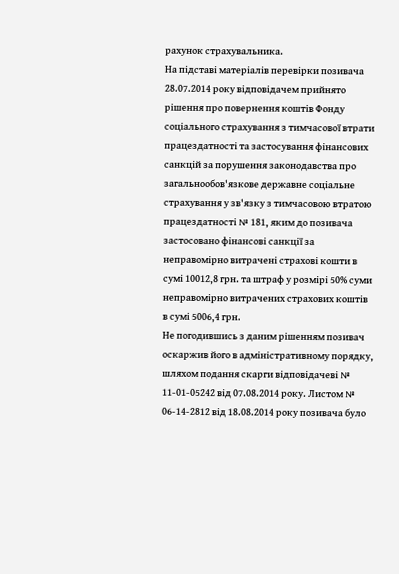рахунок страхувальника.
На підставі матеріалів перевірки позивача 28.07.2014 року відповідачем прийнято рішення про повернення коштів Фонду соціального страхування з тимчасової втрати працездатності та застосування фінансових санкцій за порушення законодавства про загальнообов'язкове державне соціальне страхування у зв'язку з тимчасовою втратою працездатності № 181, яким до позивача застосовано фінансові санкції за неправомірно витрачені страхові кошти в сумі 10012,8 грн. та штраф у розмірі 50% суми неправомірно витрачених страхових коштів в сумі 5006,4 грн.
Не погодившись з даним рішенням позивач оскаржив його в адміністративному порядку, шляхом подання скарги відповідачеві № 11-01-05242 від 07.08.2014 року. Листом № 06-14-2812 від 18.08.2014 року позивача було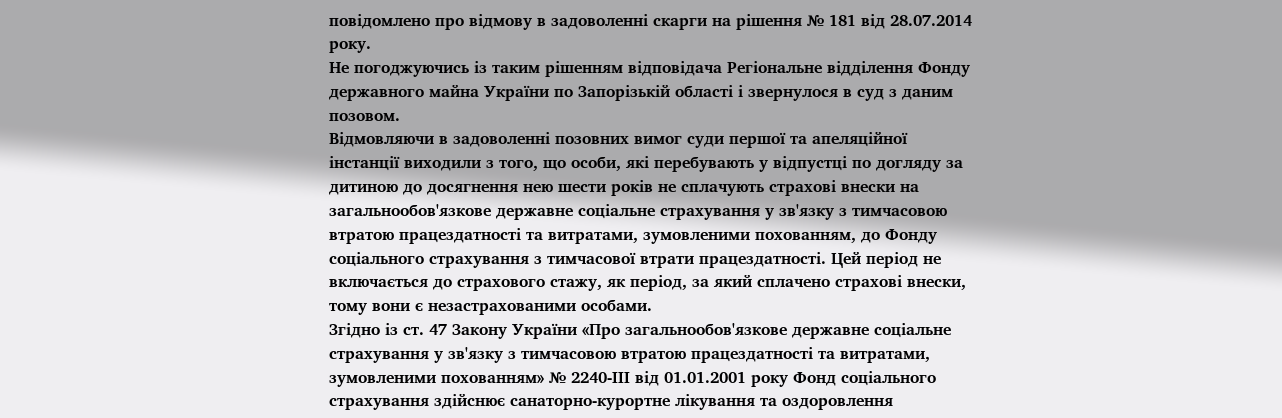повідомлено про відмову в задоволенні скарги на рішення № 181 від 28.07.2014 року.
Не погоджуючись із таким рішенням відповідача Регіональне відділення Фонду державного майна України по Запорізькій області і звернулося в суд з даним позовом.
Відмовляючи в задоволенні позовних вимог суди першої та апеляційної інстанції виходили з того, що особи, які перебувають у відпустці по догляду за дитиною до досягнення нею шести років не сплачують страхові внески на загальнообов'язкове державне соціальне страхування у зв'язку з тимчасовою втратою працездатності та витратами, зумовленими похованням, до Фонду соціального страхування з тимчасової втрати працездатності. Цей період не включається до страхового стажу, як період, за який сплачено страхові внески, тому вони є незастрахованими особами.
Згідно із ст. 47 Закону України «Про загальнообов'язкове державне соціальне страхування у зв'язку з тимчасовою втратою працездатності та витратами, зумовленими похованням» № 2240-ІІІ від 01.01.2001 року Фонд соціального страхування здійснює санаторно-курортне лікування та оздоровлення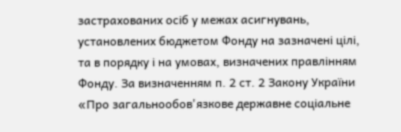застрахованих осіб у межах асигнувань, установлених бюджетом Фонду на зазначені цілі, та в порядку і на умовах, визначених правлінням Фонду. За визначенням п. 2 ст. 2 Закону України «Про загальнообов'язкове державне соціальне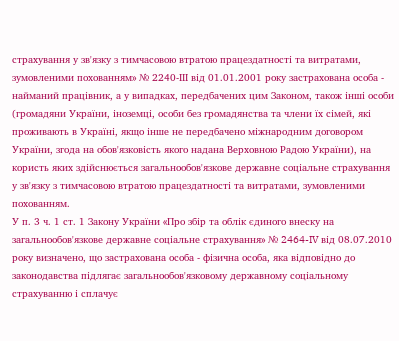страхування у зв'язку з тимчасовою втратою працездатності та витратами, зумовленими похованням» № 2240-ІІІ від 01.01.2001 року застрахована особа - найманий працівник, а у випадках, передбачених цим Законом, також інші особи (громадяни України, іноземці, особи без громадянства та члени їх сімей, які проживають в Україні, якщо інше не передбачено міжнародним договором України, згода на обов'язковість якого надана Верховною Радою України), на користь яких здійснюється загальнообов'язкове державне соціальне страхування у зв'язку з тимчасовою втратою працездатності та витратами, зумовленими похованням.
У п. 3 ч. 1 ст. 1 Закону України «Про збір та облік єдиного внеску на загальнообов'язкове державне соціальне страхування» № 2464-IV від 08.07.2010 року визначено, що застрахована особа - фізична особа, яка відповідно до законодавства підлягає загальнообов'язковому державному соціальному страхуванню і сплачує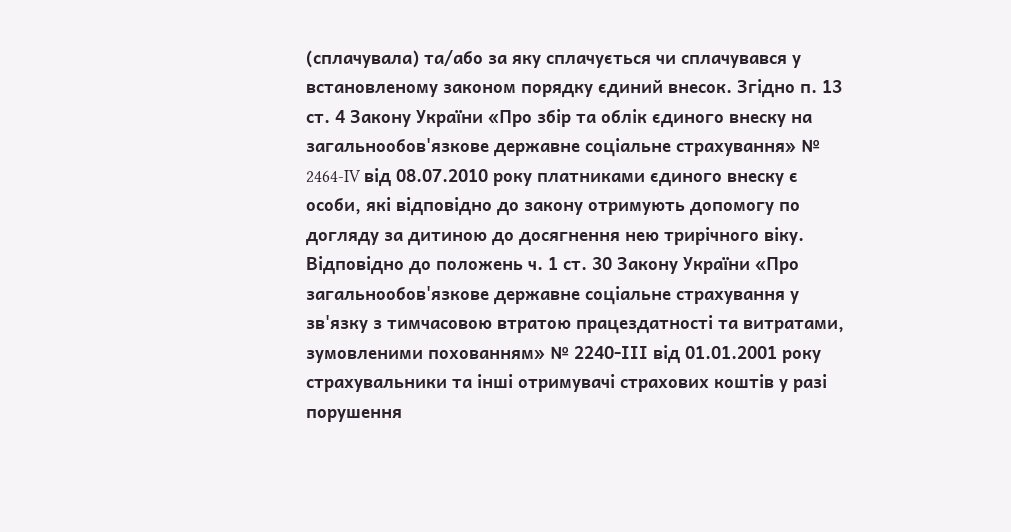(сплачувала) та/або за яку сплачується чи сплачувався у встановленому законом порядку єдиний внесок. Згідно п. 13 ст. 4 Закону України «Про збір та облік єдиного внеску на загальнообов'язкове державне соціальне страхування» № 2464-IV від 08.07.2010 року платниками єдиного внеску є особи, які відповідно до закону отримують допомогу по догляду за дитиною до досягнення нею трирічного віку.
Відповідно до положень ч. 1 ст. 30 Закону України «Про загальнообов'язкове державне соціальне страхування у зв'язку з тимчасовою втратою працездатності та витратами, зумовленими похованням» № 2240-ІІІ від 01.01.2001 року страхувальники та інші отримувачі страхових коштів у разі порушення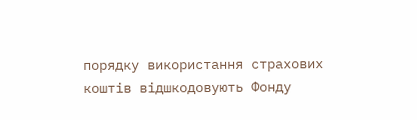порядку використання страхових коштів відшкодовують Фонду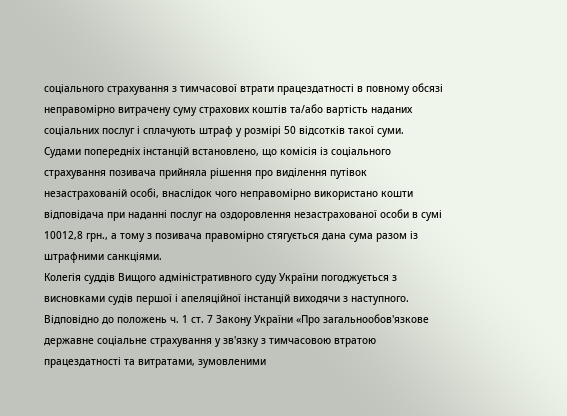соціального страхування з тимчасової втрати працездатності в повному обсязі неправомірно витрачену суму страхових коштів та/або вартість наданих соціальних послуг і сплачують штраф у розмірі 50 відсотків такої суми.
Судами попередніх інстанцій встановлено, що комісія із соціального страхування позивача прийняла рішення про виділення путівок незастрахованій особі, внаслідок чого неправомірно використано кошти відповідача при наданні послуг на оздоровлення незастрахованої особи в сумі 10012,8 грн., а тому з позивача правомірно стягується дана сума разом із штрафними санкціями.
Колегія суддів Вищого адміністративного суду України погоджується з висновками судів першої і апеляційної інстанцій виходячи з наступного.
Відповідно до положень ч. 1 ст. 7 Закону України «Про загальнообов'язкове державне соціальне страхування у зв'язку з тимчасовою втратою працездатності та витратами, зумовленими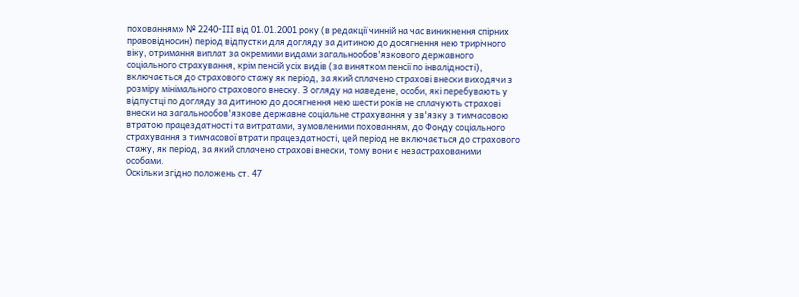похованням» № 2240-ІІІ від 01.01.2001 року (в редакції чинній на час виникнення спірних правовідносин) період відпустки для догляду за дитиною до досягнення нею трирічного віку, отримання виплат за окремими видами загальнообов'язкового державного соціального страхування, крім пенсій усіх видів (за винятком пенсії по інвалідності), включається до страхового стажу як період, за який сплачено страхові внески виходячи з розміру мінімального страхового внеску. З огляду на наведене, особи, які перебувають у відпустці по догляду за дитиною до досягнення нею шести років не сплачують страхові внески на загальнообов'язкове державне соціальне страхування у зв'язку з тимчасовою втратою працездатності та витратами, зумовленими похованням, до Фонду соціального страхування з тимчасової втрати працездатності, цей період не включається до страхового стажу, як період, за який сплачено страхові внески, тому вони є незастрахованими особами.
Оскільки згідно положень ст. 47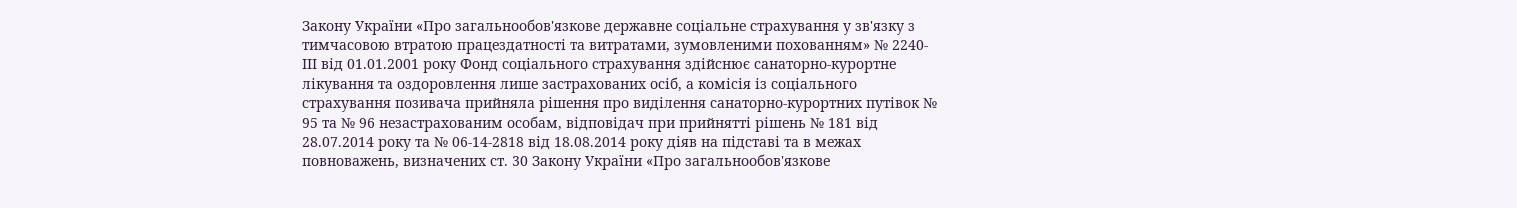Закону України «Про загальнообов'язкове державне соціальне страхування у зв'язку з тимчасовою втратою працездатності та витратами, зумовленими похованням» № 2240-ІІІ від 01.01.2001 року Фонд соціального страхування здійснює санаторно-курортне лікування та оздоровлення лише застрахованих осіб, а комісія із соціального страхування позивача прийняла рішення про виділення санаторно-курортних путівок № 95 та № 96 незастрахованим особам, відповідач при прийнятті рішень № 181 від 28.07.2014 року та № 06-14-2818 від 18.08.2014 року діяв на підставі та в межах повноважень, визначених ст. 30 Закону України «Про загальнообов'язкове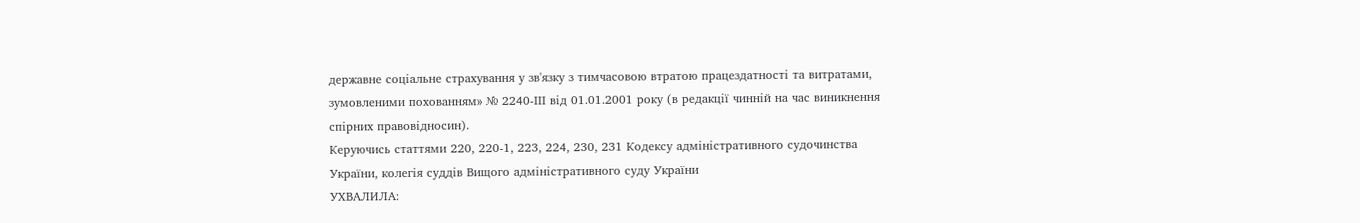державне соціальне страхування у зв'язку з тимчасовою втратою працездатності та витратами, зумовленими похованням» № 2240-ІІІ від 01.01.2001 року (в редакції чинній на час виникнення спірних правовідносин).
Керуючись статтями 220, 220-1, 223, 224, 230, 231 Кодексу адміністративного судочинства України, колегія суддів Вищого адміністративного суду України
УХВАЛИЛА: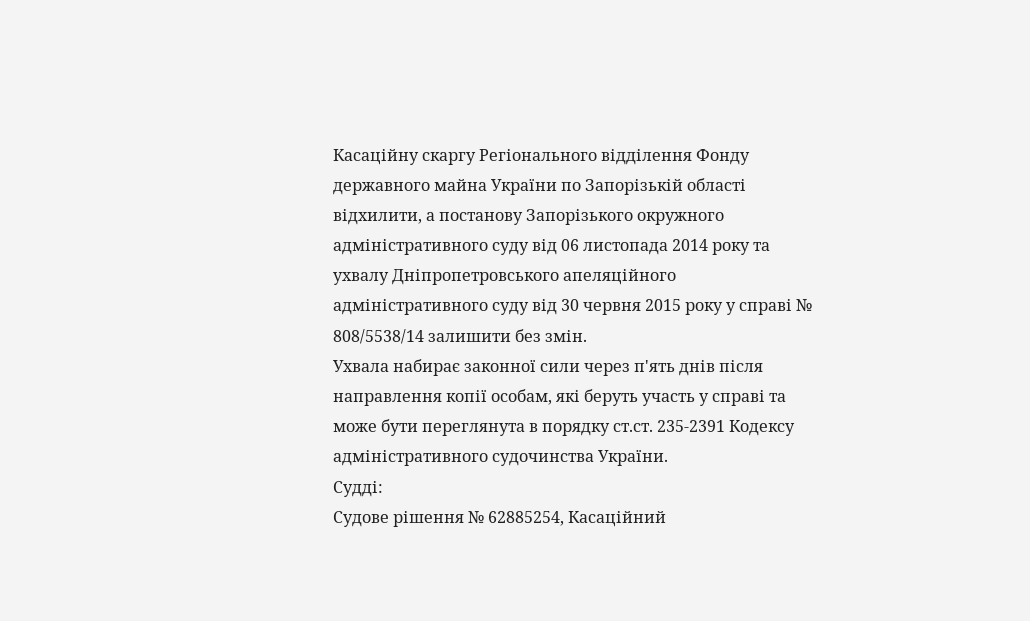Касаційну скаргу Регіонального відділення Фонду державного майна України по Запорізькій області відхилити, а постанову Запорізького окружного адміністративного суду від 06 листопада 2014 року та ухвалу Дніпропетровського апеляційного адміністративного суду від 30 червня 2015 року у справі № 808/5538/14 залишити без змін.
Ухвала набирає законної сили через п'ять днів після направлення копії особам, які беруть участь у справі та може бути переглянута в порядку ст.ст. 235-2391 Кодексу адміністративного судочинства України.
Судді:
Судове рішення № 62885254, Касаційний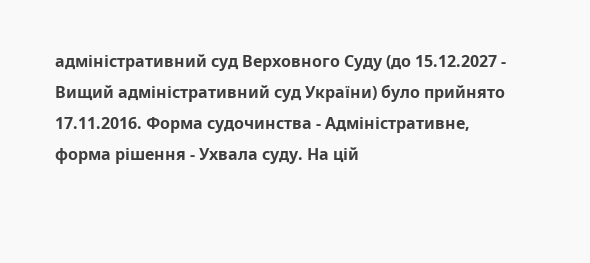адміністративний суд Верховного Суду (до 15.12.2027 - Вищий адміністративний суд України) було прийнято 17.11.2016. Форма судочинства - Адміністративне, форма рішення - Ухвала суду. На цій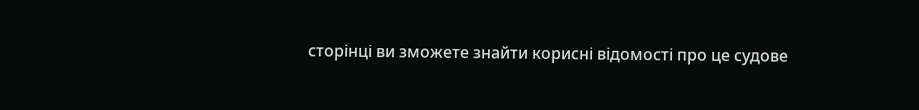сторінці ви зможете знайти корисні відомості про це судове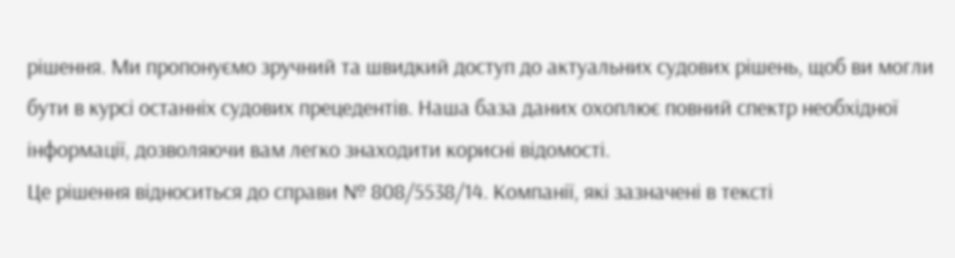рішення. Ми пропонуємо зручний та швидкий доступ до актуальних судових рішень, щоб ви могли бути в курсі останніх судових прецедентів. Наша база даних охоплює повний спектр необхідної інформації, дозволяючи вам легко знаходити корисні відомості.
Це рішення відноситься до справи № 808/5538/14. Компанії, які зазначені в тексті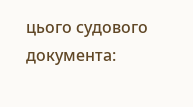цього судового документа: